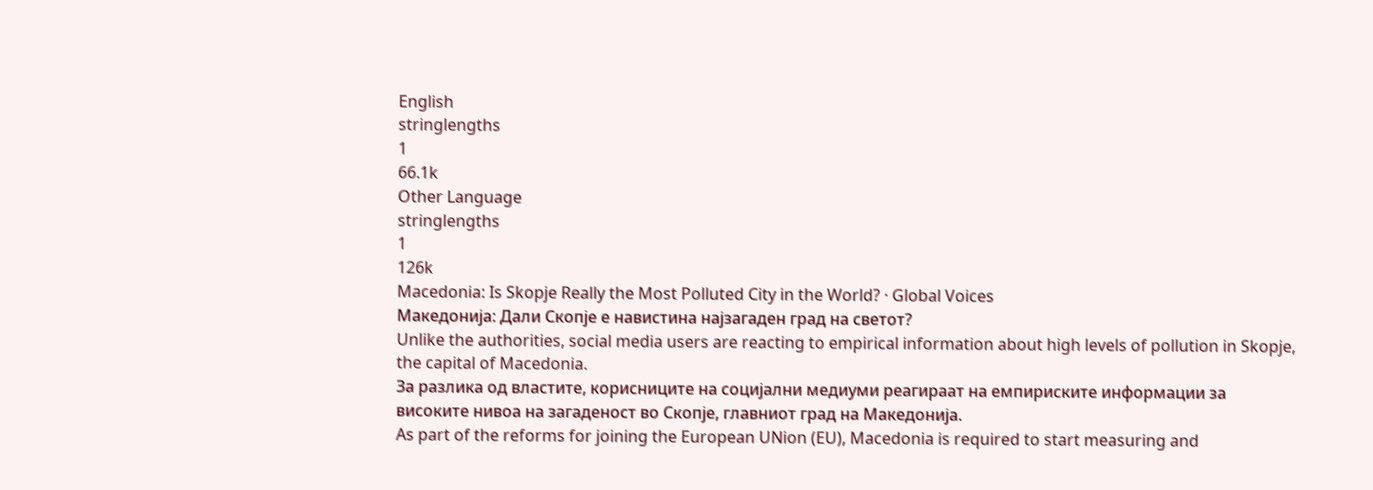English
stringlengths
1
66.1k
Other Language
stringlengths
1
126k
Macedonia: Is Skopje Really the Most Polluted City in the World? · Global Voices
Македонија: Дали Скопје е навистина најзагаден град на светот?
Unlike the authorities, social media users are reacting to empirical information about high levels of pollution in Skopje, the capital of Macedonia.
За разлика од властите, корисниците на социјални медиуми реагираат на емпириските информации за високите нивоа на загаденост во Скопје, главниот град на Македонија.
As part of the reforms for joining the European UNion (EU), Macedonia is required to start measuring and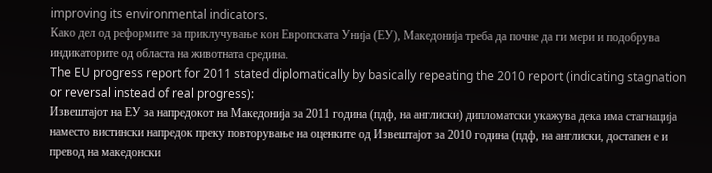improving its environmental indicators.
Како дел од реформите за приклучување кон Европската Унија (ЕУ), Македонија треба да почне да ги мери и подобрува индикаторите од областа на животната средина.
The EU progress report for 2011 stated diplomatically by basically repeating the 2010 report (indicating stagnation or reversal instead of real progress):
Извештајот на ЕУ за напредокот на Македонија за 2011 година (пдф, на англиски) дипломатски укажува дека има стагнација наместо вистински напредок преку повторување на оценките од Извештајот за 2010 година (пдф, на англиски, достапен е и превод на македонски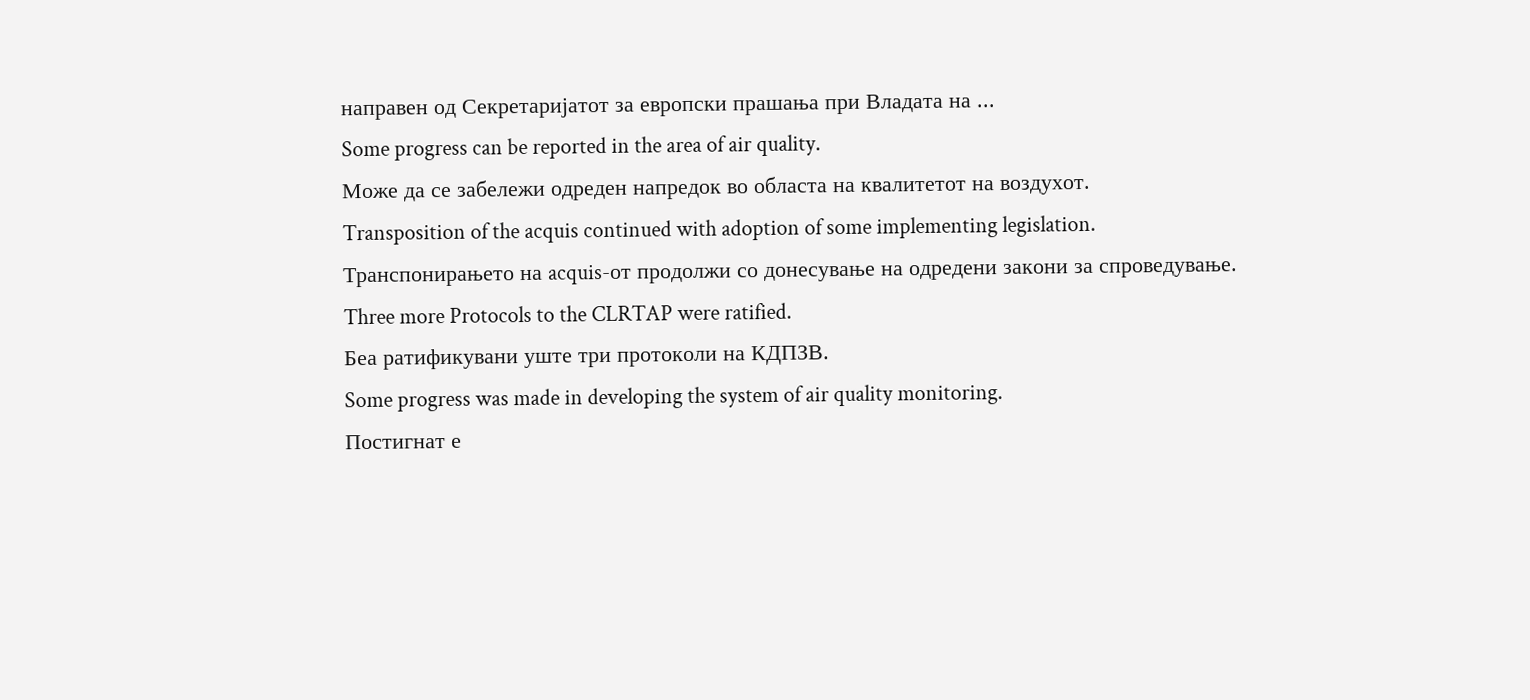направен од Секретаријатот за европски прашања при Владата на ...
Some progress can be reported in the area of air quality.
Може да се забележи одреден напредок во областа на квалитетот на воздухот.
Transposition of the acquis continued with adoption of some implementing legislation.
Транспонирањето на acquis-от продолжи со донесување на одредени закони за спроведување.
Three more Protocols to the CLRTAP were ratified.
Беа ратификувани уште три протоколи на КДПЗВ.
Some progress was made in developing the system of air quality monitoring.
Постигнат е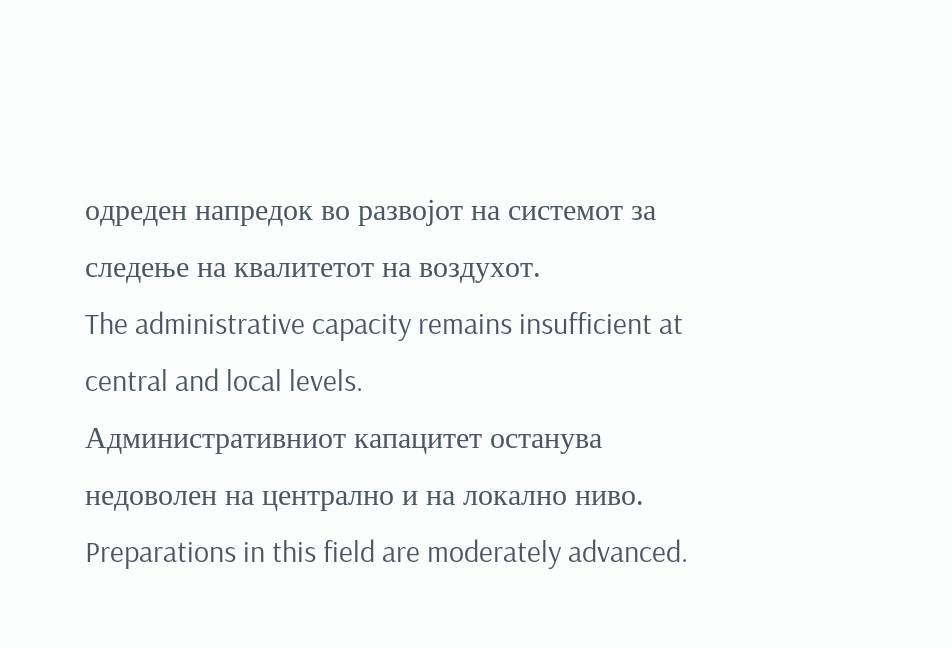одреден напредок во развојот на системот за следење на квалитетот на воздухот.
The administrative capacity remains insufficient at central and local levels.
Административниот капацитет останува недоволен на централно и на локално ниво.
Preparations in this field are moderately advanced.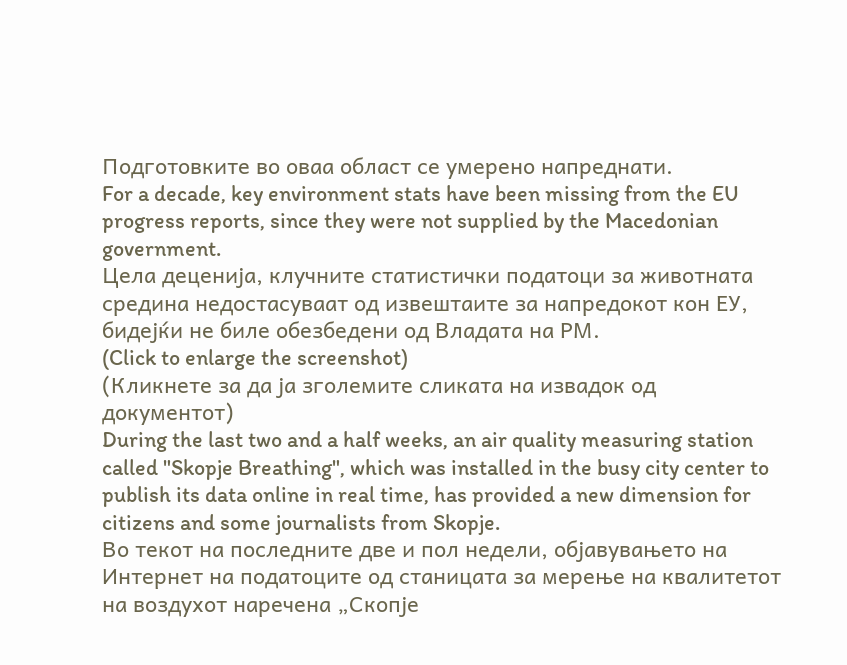Подготовките во оваа област се умерено напреднати.
For a decade, key environment stats have been missing from the EU progress reports, since they were not supplied by the Macedonian government.
Цела деценија, клучните статистички податоци за животната средина недостасуваат од извештаите за напредокот кон ЕУ, бидејќи не биле обезбедени од Владата на РМ.
(Click to enlarge the screenshot)
(Кликнете за да ја зголемите сликата на извадок од документот)
During the last two and a half weeks, an air quality measuring station called "Skopje Breathing", which was installed in the busy city center to publish its data online in real time, has provided a new dimension for citizens and some journalists from Skopje.
Во текот на последните две и пол недели, објавувањето на Интернет на податоците од станицата за мерење на квалитетот на воздухот наречена „Скопје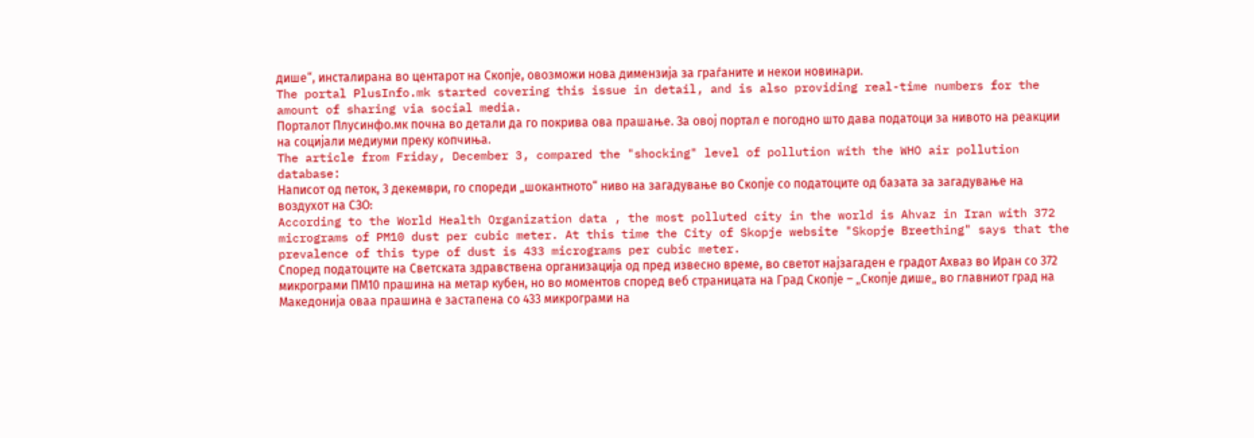дише“, инсталирана во центарот на Скопје, овозможи нова димензија за граѓаните и некои новинари.
The portal PlusInfo.mk started covering this issue in detail, and is also providing real-time numbers for the amount of sharing via social media.
Порталот Плусинфо.мк почна во детали да го покрива ова прашање. За овој портал е погодно што дава податоци за нивото на реакции на социјали медиуми преку копчиња.
The article from Friday, December 3, compared the "shocking" level of pollution with the WHO air pollution database:
Написот од петок, 3 декември, го спореди „шокантното“ ниво на загадување во Скопје со податоците од базата за загадување на воздухот на СЗО:
According to the World Health Organization data , the most polluted city in the world is Ahvaz in Iran with 372 micrograms of PM10 dust per cubic meter. At this time the City of Skopje website "Skopje Breething" says that the prevalence of this type of dust is 433 micrograms per cubic meter.
Според податоците на Светската здравствена организација од пред извесно време, во светот најзагаден е градот Ахваз во Иран со 372 микрограми ПМ10 прашина на метар кубен, но во моментов според веб страницата на Град Скопје – „Скопје дише„ во главниот град на Македонија оваа прашина е застапена со 433 микрограми на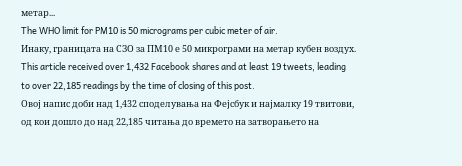метар...
The WHO limit for PM10 is 50 micrograms per cubic meter of air.
Инаку, границата на СЗО за ПМ10 е 50 микрограми на метар кубен воздух.
This article received over 1,432 Facebook shares and at least 19 tweets, leading to over 22,185 readings by the time of closing of this post.
Овој напис доби над 1,432 споделувања на Фејсбук и најмалку 19 твитови, од кои дошло до над 22,185 читања до времето на затворањето на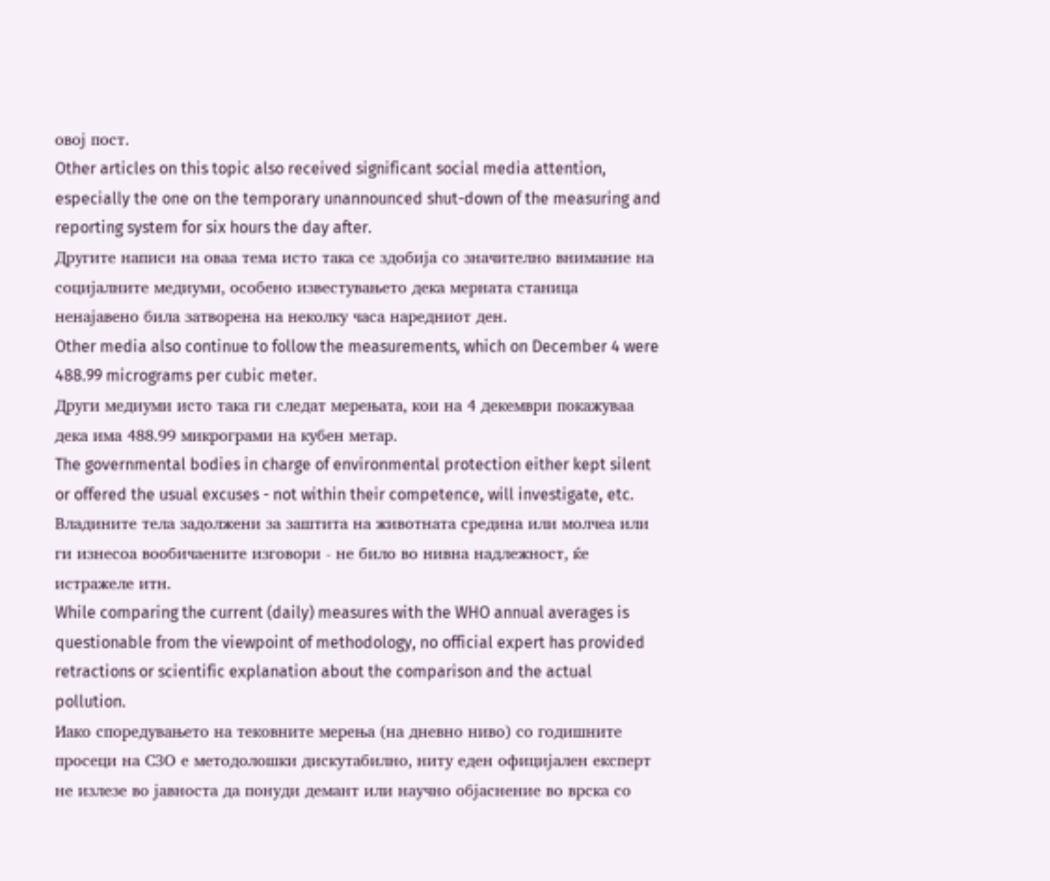овој пост.
Other articles on this topic also received significant social media attention, especially the one on the temporary unannounced shut-down of the measuring and reporting system for six hours the day after.
Другите написи на оваа тема исто така се здобија со значително внимание на социјалните медиуми, особено известувањето дека мерната станица ненајавено била затворена на неколку часа наредниот ден.
Other media also continue to follow the measurements, which on December 4 were 488.99 micrograms per cubic meter.
Други медиуми исто така ги следат мерењата, кои на 4 декември покажуваа дека има 488.99 микрограми на кубен метар.
The governmental bodies in charge of environmental protection either kept silent or offered the usual excuses - not within their competence, will investigate, etc.
Владините тела задолжени за заштита на животната средина или молчеа или ги изнесоа вообичаените изговори - не било во нивна надлежност, ќе истражеле итн.
While comparing the current (daily) measures with the WHO annual averages is questionable from the viewpoint of methodology, no official expert has provided retractions or scientific explanation about the comparison and the actual pollution.
Иако споредувањето на тековните мерења (на дневно ниво) со годишните просеци на СЗО е методолошки дискутабилно, ниту еден официјален експерт не излезе во јавноста да понуди демант или научно објаснение во врска со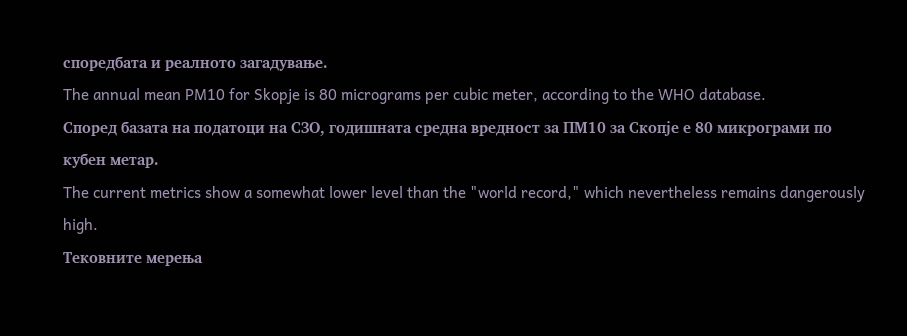споредбата и реалното загадување.
The annual mean PM10 for Skopje is 80 micrograms per cubic meter, according to the WHO database.
Според базата на податоци на СЗО, годишната средна вредност за ПМ10 за Скопје е 80 микрограми по кубен метар.
The current metrics show a somewhat lower level than the "world record," which nevertheless remains dangerously high.
Тековните мерења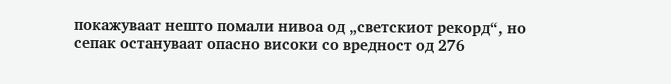покажуваат нешто помали нивоа од „светскиот рекорд“, но сепак остануваат опасно високи со вредност од 276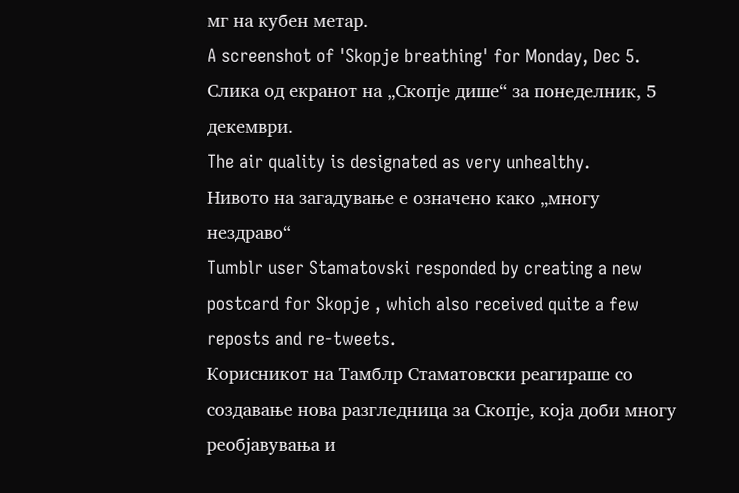мг на кубен метар.
A screenshot of 'Skopje breathing' for Monday, Dec 5.
Слика од екранот на „Скопје дише“ за понеделник, 5 декември.
The air quality is designated as very unhealthy.
Нивото на загадување е означено како „многу нездраво“
Tumblr user Stamatovski responded by creating a new postcard for Skopje , which also received quite a few reposts and re-tweets.
Корисникот на Тамблр Стаматовски реагираше со создавање нова разгледница за Скопје, која доби многу реобјавувања и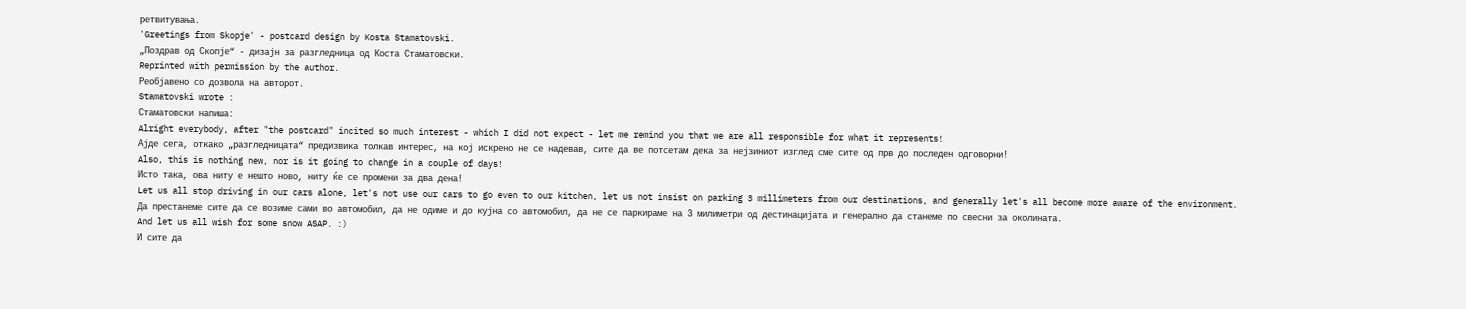ретвитувања.
'Greetings from Skopje' - postcard design by Kosta Stamatovski.
„Поздрав од Скопје“ - дизајн за разгледница од Коста Стаматовски.
Reprinted with permission by the author.
Реобјавено со дозвола на авторот.
Stamatovski wrote :
Стаматовски напиша:
Alright everybody, after "the postcard" incited so much interest - which I did not expect - let me remind you that we are all responsible for what it represents!
Ајде сега, откако „разгледницата“ предизвика толкав интерес, на кој искрено не се надевав, сите да ве потсетам дека за нејзиниот изглед сме сите од прв до последен одговорни!
Also, this is nothing new, nor is it going to change in a couple of days!
Исто така, ова ниту е нешто ново, ниту ќе се промени за два дена!
Let us all stop driving in our cars alone, let's not use our cars to go even to our kitchen, let us not insist on parking 3 millimeters from our destinations, and generally let's all become more aware of the environment.
Да престанеме сите да се возиме сами во автомобил, да не одиме и до кујна со автомобил, да не се паркираме на 3 милиметри од дестинацијата и генерално да станеме по свесни за околината.
And let us all wish for some snow ASAP. :)
И сите да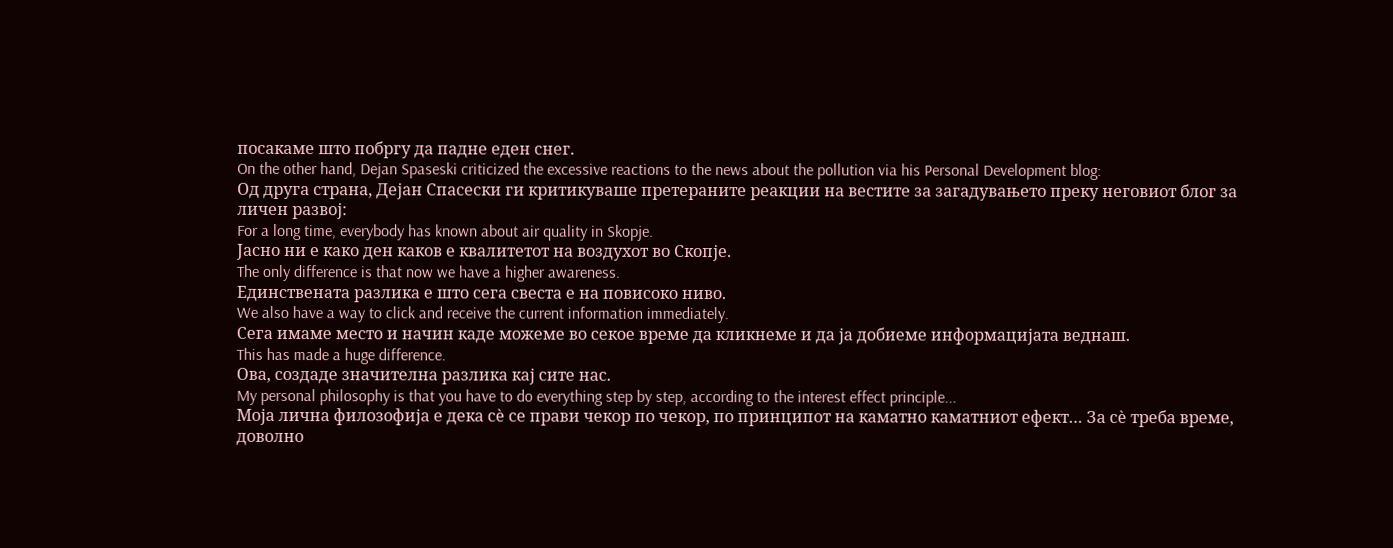посакаме што побргу да падне еден снег.
On the other hand, Dejan Spaseski criticized the excessive reactions to the news about the pollution via his Personal Development blog:
Од друга страна, Дејан Спасески ги критикуваше претераните реакции на вестите за загадувањето преку неговиот блог за личен развој:
For a long time, everybody has known about air quality in Skopje.
Јасно ни е како ден каков е квалитетот на воздухот во Скопје.
The only difference is that now we have a higher awareness.
Единствената разлика е што сега свеста е на повисоко ниво.
We also have a way to click and receive the current information immediately.
Сега имаме место и начин каде можеме во секое време да кликнеме и да ја добиеме информацијата веднаш.
This has made a huge difference.
Ова, создаде значителна разлика кај сите нас.
My personal philosophy is that you have to do everything step by step, according to the interest effect principle...
Моја лична филозофија е дека сè се прави чекор по чекор, по принципот на каматно каматниот ефект… За сè треба време, доволно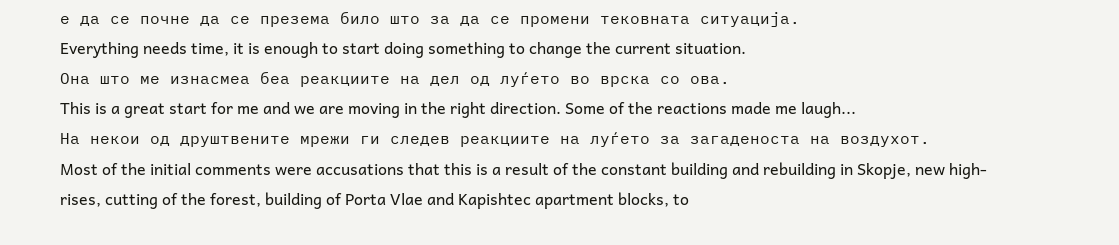е да се почне да се презема било што за да се промени тековната ситуација.
Everything needs time, it is enough to start doing something to change the current situation.
Она што ме изнасмеа беа реакциите на дел од луѓето во врска со ова.
This is a great start for me and we are moving in the right direction. Some of the reactions made me laugh...
На некои од друштвените мрежи ги следев реакциите на луѓето за загаденоста на воздухот.
Most of the initial comments were accusations that this is a result of the constant building and rebuilding in Skopje, new high-rises, cutting of the forest, building of Porta Vlae and Kapishtec apartment blocks, to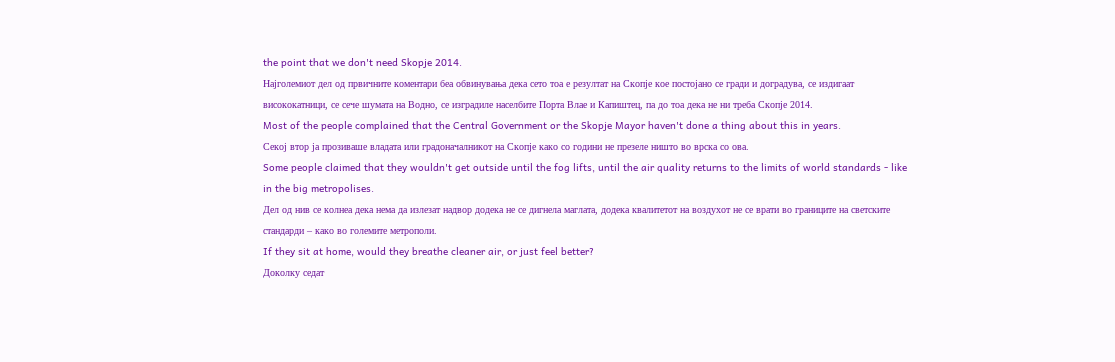the point that we don't need Skopje 2014.
Најголемиот дел од првичните коментари беа обвинувања дека сето тоа е резултат на Скопје кое постојано се гради и доградува, се издигаат висококатници, се сече шумата на Водно, се изградиле населбите Порта Влае и Капиштец, па до тоа дека не ни треба Скопје 2014.
Most of the people complained that the Central Government or the Skopje Mayor haven't done a thing about this in years.
Секој втор ја прозиваше владата или градоначалникот на Скопје како со години не презеле ништо во врска со ова.
Some people claimed that they wouldn't get outside until the fog lifts, until the air quality returns to the limits of world standards - like in the big metropolises.
Дел од нив се колнеа дека нема да излезат надвор додека не се дигнела маглата, додека квалитетот на воздухот не се врати во границите на светските стандарди – како во големите метрополи.
If they sit at home, would they breathe cleaner air, or just feel better?
Доколку седат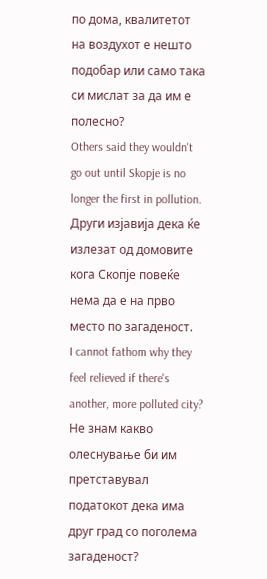по дома, квалитетот на воздухот е нешто подобар или само така си мислат за да им е полесно?
Others said they wouldn't go out until Skopje is no longer the first in pollution.
Други изјавија дека ќе излезат од домовите кога Скопје повеќе нема да е на прво место по загаденост.
I cannot fathom why they feel relieved if there's another, more polluted city?
Не знам какво олеснување би им претставувал податокот дека има друг град со поголема загаденост?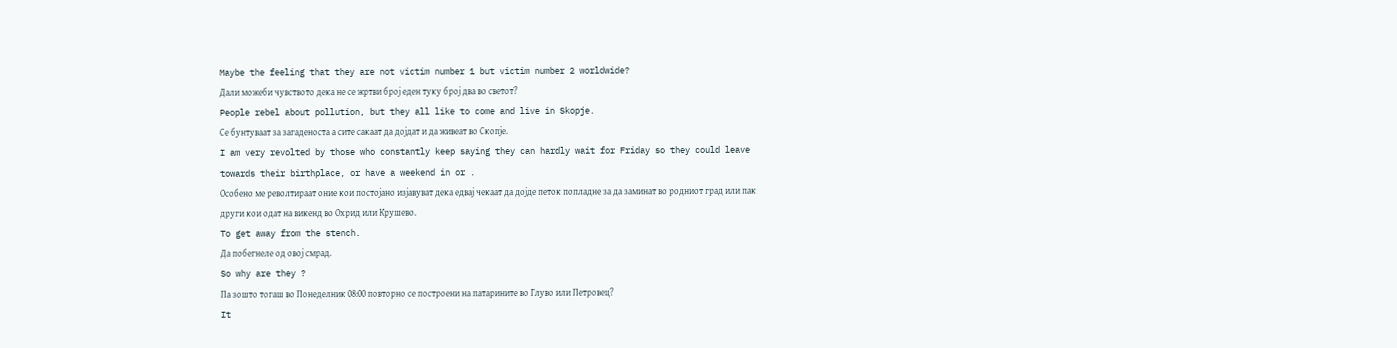Maybe the feeling that they are not victim number 1 but victim number 2 worldwide?
Дали можеби чувството дека не се жртви број еден туку број два во светот?
People rebel about pollution, but they all like to come and live in Skopje.
Се бунтуваат за загаденоста а сите сакаат да дојдат и да живеат во Скопје.
I am very revolted by those who constantly keep saying they can hardly wait for Friday so they could leave towards their birthplace, or have a weekend in or .
Особено ме револтираат оние кои постојано изјавуват дека едвај чекаат да дојде петок попладне за да заминат во родниот град или пак други кои одат на викенд во Охрид или Крушево.
To get away from the stench.
Да побегнеле од овој смрад.
So why are they ?
Па зошто тогаш во Понеделник 08:00 повторно се построени на патарините во Глуво или Петровец?
It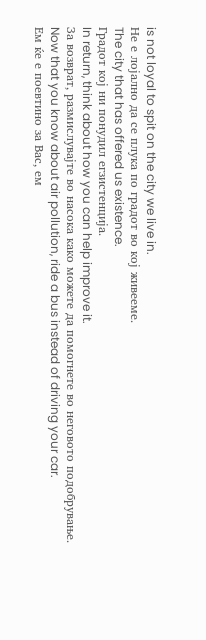is not loyal to spit on the city we live in.
Не е лојално да се плука по градот во кој живееме.
The city that has offered us existence.
Градот кој ни понудил егзистенција.
In return, think about how you can help improve it.
За возврат, размислувајте во насока како можете да помогнете во неговото подобрување.
Now that you know about air pollution, ride a bus instead of driving your car.
Ем ќе е поевтино за Вас, ем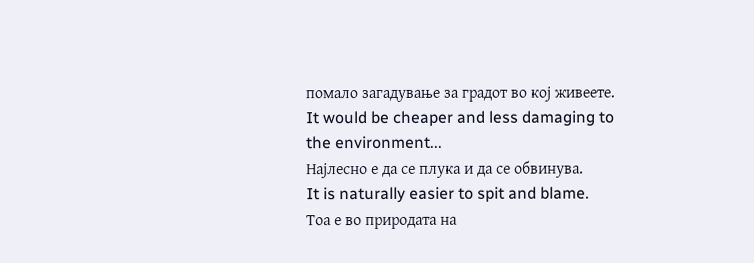помало загадување за градот во кој живеете.
It would be cheaper and less damaging to the environment...
Најлесно е да се плука и да се обвинува.
It is naturally easier to spit and blame.
Тоа е во природата на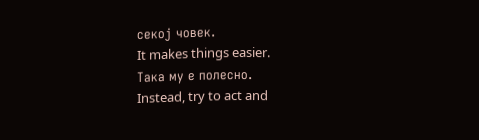секој човек.
It makes things easier.
Така му е полесно.
Instead, try to act and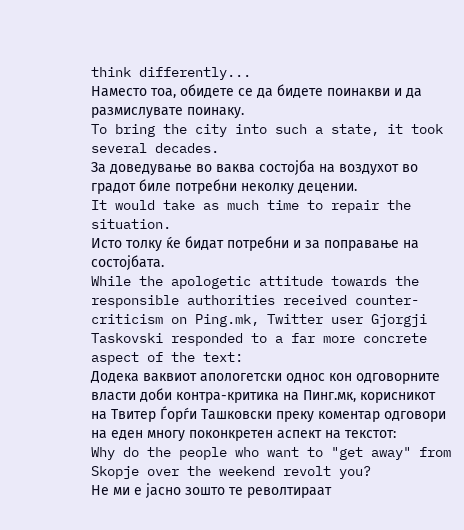think differently...
Наместо тоа, обидете се да бидете поинакви и да размислувате поинаку.
To bring the city into such a state, it took several decades.
За доведување во ваква состојба на воздухот во градот биле потребни неколку децении.
It would take as much time to repair the situation.
Исто толку ќе бидат потребни и за поправање на состојбата.
While the apologetic attitude towards the responsible authorities received counter-criticism on Ping.mk, Twitter user Gjorgji Taskovski responded to a far more concrete aspect of the text:
Додека ваквиот апологетски однос кон одговорните власти доби контра-критика на Пинг.мк, корисникот на Твитер Ѓорѓи Ташковски преку коментар одговори на еден многу поконкретен аспект на текстот:
Why do the people who want to "get away" from Skopje over the weekend revolt you?
Не ми е јасно зошто те револтираат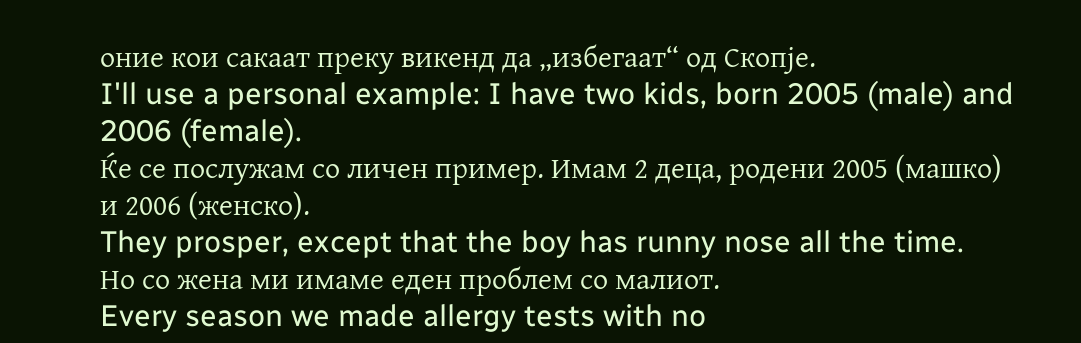оние кои сакаат преку викенд да „избегаат“ од Скопје.
I'll use a personal example: I have two kids, born 2005 (male) and 2006 (female).
Ќе се послужам со личен пример. Имам 2 деца, родени 2005 (машко) и 2006 (женско).
They prosper, except that the boy has runny nose all the time.
Но со жена ми имаме еден проблем со малиот.
Every season we made allergy tests with no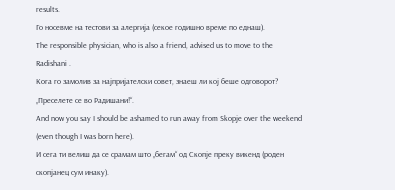results.
Го носевме на тестови за алергија (секое годишно време по еднаш).
The responsible physician, who is also a friend, advised us to move to the Radishani .
Кога го замолив за најпријателски совет, знаеш ли кој беше одговорот? „Преселете се во Радишани!“.
And now you say I should be ashamed to run away from Skopje over the weekend (even though I was born here).
И сега ти велиш да се срамам што „бегам“ од Скопје преку викенд (роден скопјанец сум инаку).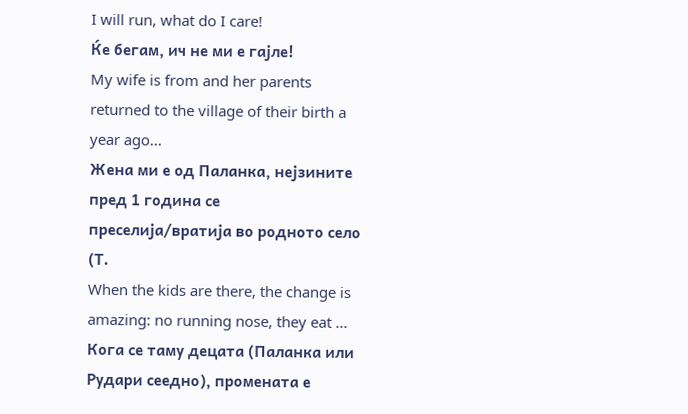I will run, what do I care!
Ќе бегам, ич не ми е гајле!
My wife is from and her parents returned to the village of their birth a year ago...
Жена ми е од Паланка, нејзините пред 1 година се преселија/вратија во родното село (Т.
When the kids are there, the change is amazing: no running nose, they eat ...
Кога се таму децата (Паланка или Рудари сеедно), промената е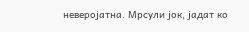неверојатна. Мрсули јок, јадат ко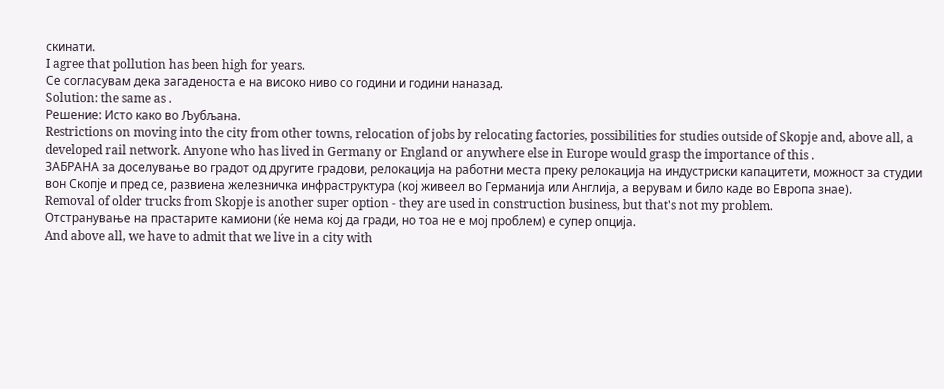скинати.
I agree that pollution has been high for years.
Се согласувам дека загаденоста е на високо ниво со години и години наназад.
Solution: the same as .
Решение: Исто како во Љубљана.
Restrictions on moving into the city from other towns, relocation of jobs by relocating factories, possibilities for studies outside of Skopje and, above all, a developed rail network. Anyone who has lived in Germany or England or anywhere else in Europe would grasp the importance of this .
ЗАБРАНА за доселување во градот од другите градови, релокација на работни места преку релокација на индустриски капацитети, можност за студии вон Скопје и пред се, развиена железничка инфраструктура (кој живеел во Германија или Англија, а верувам и било каде во Европа знае).
Removal of older trucks from Skopje is another super option - they are used in construction business, but that's not my problem.
Отстранување на прастарите камиони (ќе нема кој да гради, но тоа не е мој проблем) е супер опција.
And above all, we have to admit that we live in a city with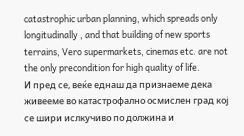catastrophic urban planning, which spreads only longitudinally , and that building of new sports terrains, Vero supermarkets, cinemas etc. are not the only precondition for high quality of life.
И пред се, веќе еднаш да признаеме дека живееме во катастрофално осмислен град кој се шири ислкучиво по должина и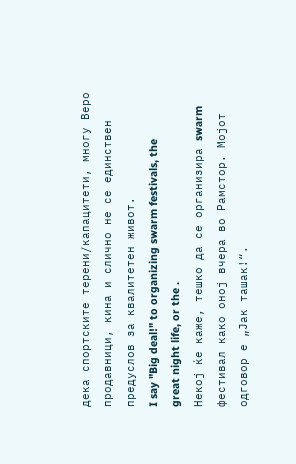дека спортските терени/капацитети, многу Веро продавници, кина и слично не се единствен предуслов за квалитетен живот.
I say "Big deal!" to organizing swarm festivals, the great night life, or the .
Некој ќе каже, тешко да се организира swarm фестивал како оној вчера во Рамстор. Мојот одговор е „Јак ташак!“.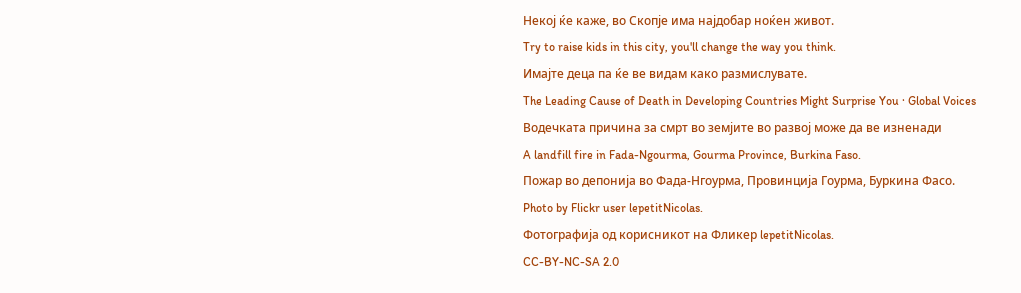Некој ќе каже, во Скопје има најдобар ноќен живот.
Try to raise kids in this city, you'll change the way you think.
Имајте деца па ќе ве видам како размислувате.
The Leading Cause of Death in Developing Countries Might Surprise You · Global Voices
Водечката причина за смрт во земјите во развој може да ве изненади
A landfill fire in Fada-Ngourma, Gourma Province, Burkina Faso.
Пожар во депонија во Фада-Нгоурма, Провинција Гоурма, Буркина Фасо.
Photo by Flickr user lepetitNicolas.
Фотографија од корисникот на Фликер lepetitNicolas.
CC-BY-NC-SA 2.0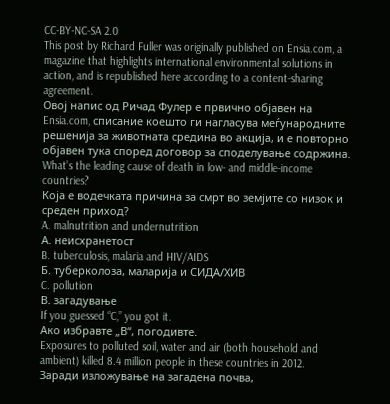CC-BY-NC-SA 2.0
This post by Richard Fuller was originally published on Ensia.com, a magazine that highlights international environmental solutions in action, and is republished here according to a content-sharing agreement.
Овој напис од Ричад Фулер е првично објавен на Ensia.com, списание коешто ги нагласува меѓународните решенија за животната средина во акција, и е повторно објавен тука според договор за споделување содржина.
What’s the leading cause of death in low- and middle-income countries?
Која е водечката причина за смрт во земјите со низок и среден приход?
A. malnutrition and undernutrition
А. неисхранетост
B. tuberculosis, malaria and HIV/AIDS
Б. туберколоза, маларија и СИДА/ХИВ
C. pollution
В. загадување
If you guessed “C,” you got it.
Ако избравте „В“, погодивте.
Exposures to polluted soil, water and air (both household and ambient) killed 8.4 million people in these countries in 2012.
Заради изложување на загадена почва,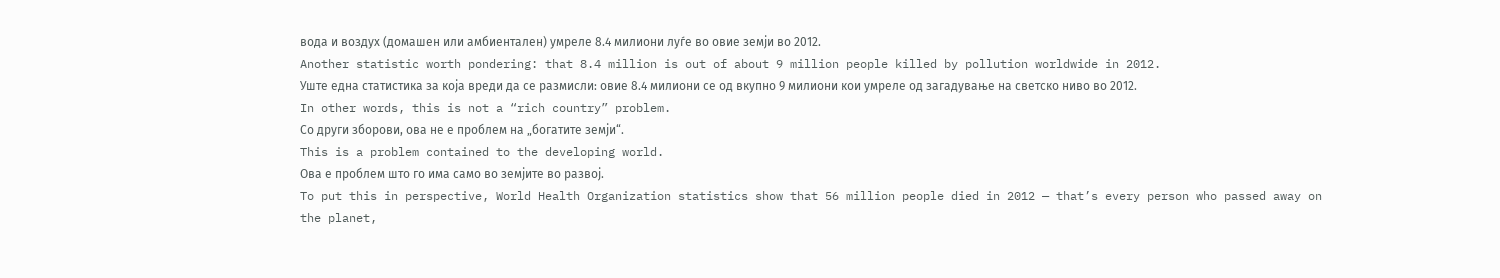вода и воздух (домашен или амбиентален) умреле 8.4 милиони луѓе во овие земји во 2012.
Another statistic worth pondering: that 8.4 million is out of about 9 million people killed by pollution worldwide in 2012.
Уште една статистика за која вреди да се размисли: овие 8.4 милиони се од вкупно 9 милиони кои умреле од загадување на светско ниво во 2012.
In other words, this is not a “rich country” problem.
Со други зборови, ова не е проблем на „богатите земји“.
This is a problem contained to the developing world.
Ова е проблем што го има само во земјите во развој.
To put this in perspective, World Health Organization statistics show that 56 million people died in 2012 — that’s every person who passed away on the planet,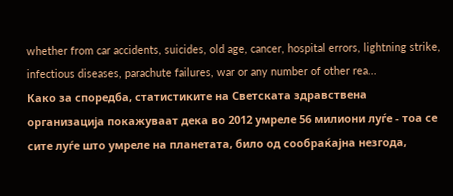whether from car accidents, suicides, old age, cancer, hospital errors, lightning strike, infectious diseases, parachute failures, war or any number of other rea...
Како за споредба, статистиките на Светската здравствена организација покажуваат дека во 2012 умреле 56 милиони луѓе - тоа се сите луѓе што умреле на планетата, било од сообраќајна незгода,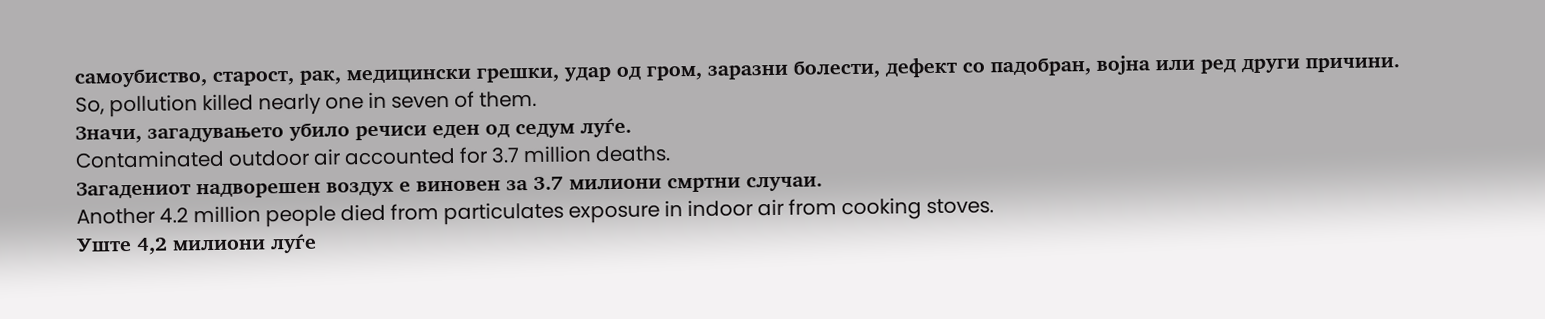самоубиство, старост, рак, медицински грешки, удар од гром, заразни болести, дефект со падобран, војна или ред други причини.
So, pollution killed nearly one in seven of them.
Значи, загадувањето убило речиси еден од седум луѓе.
Contaminated outdoor air accounted for 3.7 million deaths.
Загадениот надворешен воздух е виновен за 3.7 милиони смртни случаи.
Another 4.2 million people died from particulates exposure in indoor air from cooking stoves.
Уште 4,2 милиони луѓе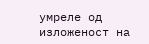умреле од изложеност на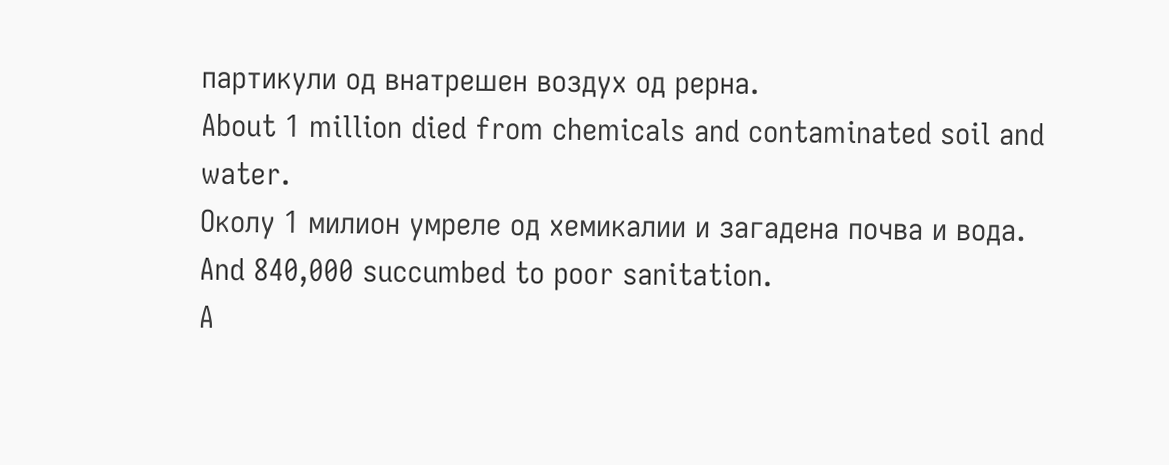партикули од внатрешен воздух од рерна.
About 1 million died from chemicals and contaminated soil and water.
Околу 1 милион умреле од хемикалии и загадена почва и вода.
And 840,000 succumbed to poor sanitation.
А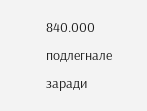840.000 подлегнале заради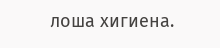лоша хигиена.